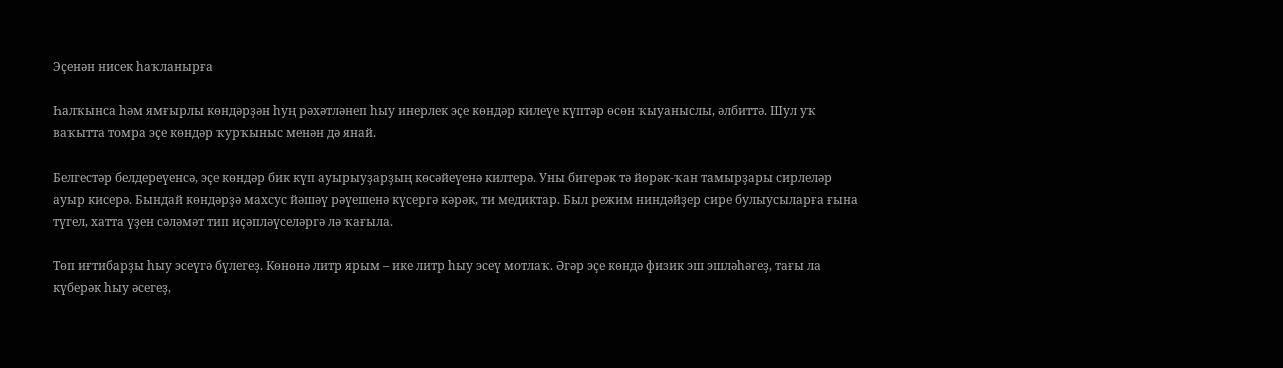Эҫенән нисек һаҡланырға

Һалҡынса һәм ямғырлы көндәрҙән һуң рәхәтләнеп һыу инерлек эҫе көндәр килеүе күптәр өсөн ҡыуаныслы, әлбиттә. Шул уҡ ваҡытта томра эҫе көндәр ҡурҡыныс менән дә янай.

Белгестәр белдереүенсә, эҫе көндәр бик күп ауырыуҙарҙың көсәйеүенә килтерә. Уны бигерәк тә йөрәк-ҡан тамырҙары сирлеләр ауыр кисерә. Бындай көндәрҙә махсус йәшәү рәүешенә күсергә кәрәк, ти медиктар. Был режим ниндәйҙер сире булыусыларға ғына түгел, хатта үҙен сәләмәт тип иҫәпләүселәргә лә ҡағыла.

Төп иғтибарҙы һыу эсеүгә бүлегеҙ. Көнөнә литр ярым – ике литр һыу эсеү мотлаҡ. Әгәр эҫе көндә физик эш эшләһәгеҙ, тағы ла күберәк һыу әсегеҙ,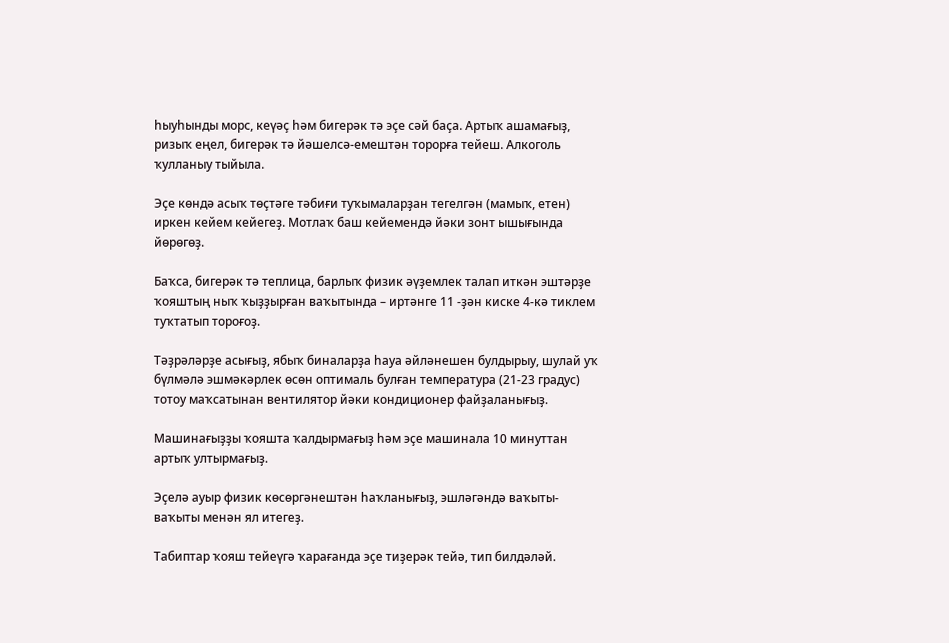һыуһынды морс, кеүәҫ һәм бигерәк тә эҫе сәй баҫа. Артыҡ ашамағыҙ, ризыҡ еңел, бигерәк тә йәшелсә-емештән торорға тейеш. Алкоголь ҡулланыу тыйыла.

Эҫе көндә асыҡ төҫтәге тәбиғи туҡымаларҙан тегелгән (мамыҡ, етен) иркен кейем кейегеҙ. Мотлаҡ баш кейемендә йәки зонт ышығында йөрөгөҙ.

Баҡса, бигерәк тә теплица, барлыҡ физик әүҙемлек талап иткән эштәрҙе ҡояштың ныҡ ҡыҙҙырған ваҡытында – иртәнге 11 -ҙән киске 4-кә тиклем туҡтатып тороғоҙ.

Тәҙрәләрҙе асығыҙ, ябыҡ биналарҙа һауа әйләнешен булдырыу, шулай уҡ бүлмәлә эшмәкәрлек өсөн оптималь булған температура (21-23 градус) тотоу маҡсатынан вентилятор йәки кондиционер файҙаланығыҙ.

Машинағыҙҙы ҡояшта ҡалдырмағыҙ һәм эҫе машинала 10 минуттан артыҡ ултырмағыҙ.

Эҫелә ауыр физик көсөргәнештән һаҡланығыҙ, эшләгәндә ваҡыты-ваҡыты менән ял итегеҙ.

Табиптар ҡояш тейеүгә ҡарағанда эҫе тиҙерәк тейә, тип билдәләй.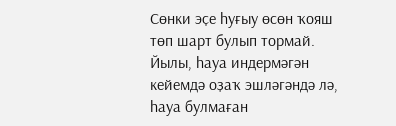Сөнки эҫе һуғыу өсөн ҡояш төп шарт булып тормай. Йылы, һауа индермәгән кейемдә оҙаҡ эшләгәндә лә, һауа булмаған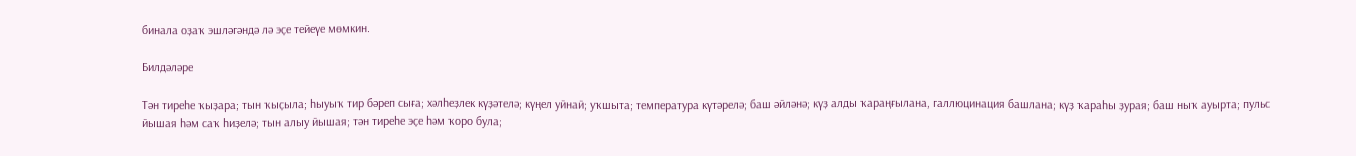бинала оҙаҡ эшләгәндә лә эҫе тейеүе мөмкин.

Билдәләре

Тән тиреһе ҡыҙара; тын ҡыҫыла; һыуыҡ тир бәреп сыға; хәлһеҙлек күҙәтелә; күңел уйнай; уҡшыта; температура күтәрелә; баш әйләнә; күҙ алды ҡараңғылана, галлюцинация башлана; күҙ ҡараһы ҙурая; баш ныҡ ауырта; пульс йышая һәм саҡ һиҙелә; тын алыу йышая; тән тиреһе эҫе һәм ҡоро була;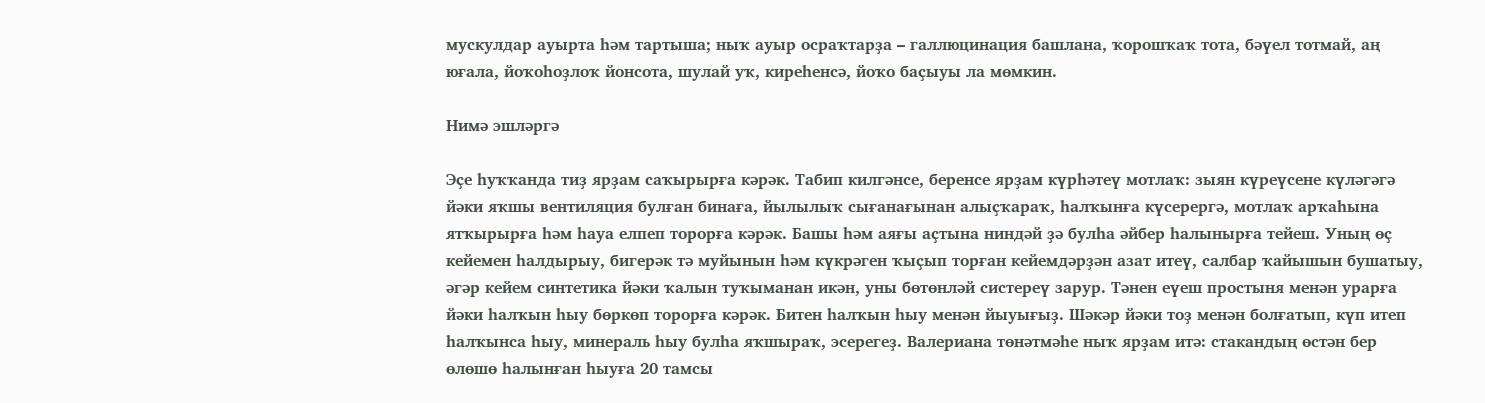мускулдар ауырта һәм тартыша; ныҡ ауыр осраҡтарҙа – галлюцинация башлана, ҡорошҡаҡ тота, бәүел тотмай, аң юғала, йоҡоһоҙлоҡ йонсота, шулай уҡ, киреһенсә, йоҡо баҫыуы ла мөмкин.

Нимә эшләргә

Эҫе һуҡҡанда тиҙ ярҙам саҡырырға кәрәк. Табип килгәнсе, беренсе ярҙам күрһәтеү мотлаҡ: зыян күреүсене күләгәгә йәки яҡшы вентиляция булған бинаға, йылылыҡ сығанағынан алыҫҡараҡ, һалҡынға күсерергә, мотлаҡ арҡаһына ятҡырырға һәм һауа елпеп торорға кәрәк. Башы һәм аяғы аҫтына ниндәй ҙә булһа әйбер һалынырға тейеш. Уның өҫ кейемен һалдырыу, бигерәк тә муйынын һәм күкрәген ҡыҫып торған кейемдәрҙән азат итеү, салбар ҡайышын бушатыу, әгәр кейем синтетика йәки ҡалын туҡыманан икән, уны бөтөнләй систереү зарур. Тәнен еүеш простыня менән урарға йәки һалҡын һыу бөркөп торорға кәрәк. Битен һалҡын һыу менән йыуығыҙ. Шәкәр йәки тоҙ менән болғатып, күп итеп һалҡынса һыу, минераль һыу булһа яҡшыраҡ, эсерегеҙ. Валериана төнәтмәһе ныҡ ярҙам итә: стакандың өстән бер өлөшө һалынған һыуға 20 тамсы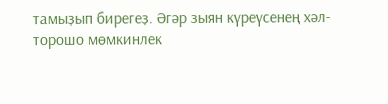тамыҙып бирегеҙ. Әгәр зыян күреүсенең хәл-торошо мөмкинлек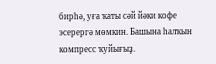бирһә, уға ҡаты сәй йәки кофе эсерергә мөмкин. Башына һалҡын компресс ҡуйығыҙ.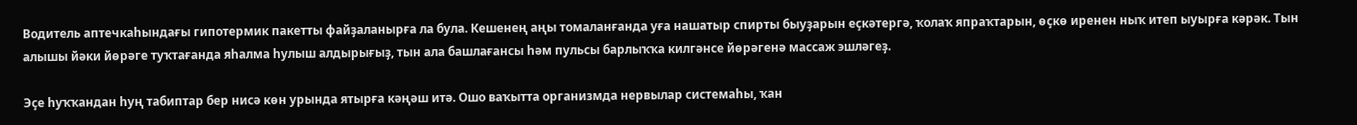Водитель аптечкаһындағы гипотермик пакетты файҙаланырға ла була. Кешенең аңы томаланғанда уға нашатыр спирты быуҙарын еҫкәтергә, ҡолаҡ япраҡтарын, өҫкө иренен ныҡ итеп ыуырға кәрәк. Тын алышы йәки йөрәге туҡтағанда яһалма һулыш алдырығыҙ, тын ала башлағансы һәм пульсы барлыҡҡа килгәнсе йөрәгенә массаж эшләгеҙ.

Эҫе һуҡҡандан һуң табиптар бер нисә көн урында ятырға кәңәш итә. Ошо ваҡытта организмда нервылар системаһы, ҡан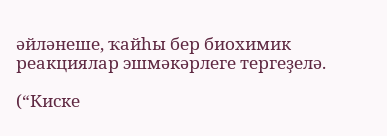әйләнеше, ҡайһы бер биохимик реакциялар эшмәкәрлеге тергеҙелә.

(“Киске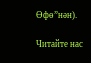Өфө”нән).

Читайте нас